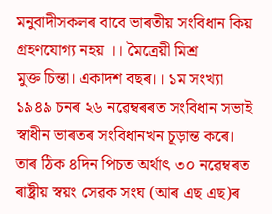মনুবাদীসকলৰ বাবে ভাৰতীয় সংবিধান কিয় গ্ৰহণযোগ্য নহয় ।। মৈত্ৰেয়ী মিশ্ৰ
মুক্ত চিন্তা। একাদশ বছৰ।। ১ম সংখ্যা
১৯৪৯ চনৰ ২৬ নৱেম্বৰৰত সংবিধান সভাই স্বাধীন ভাৰতৰ সংবিধানখন চূড়ান্ত কৰে। তাৰ ঠিক ৪দিন পিচত অৰ্থাৎ ৩০ নৱেম্বৰত ৰাষ্ট্ৰীয় স্বয়ং সেৱক সংঘ (আৰ এছ এছ)ৰ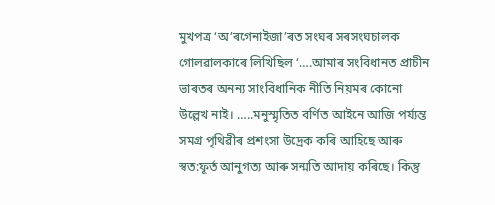মুখপত্ৰ ‘অ’ৰগেনাইজা’ৰত সংঘৰ সৰসংঘচালক গোলৱালকাৰে লিখিছিল ‘….আমাৰ সংবিধানত প্ৰাচীন ভাৰতৰ অনন্য সাংবিধানিক নীতি নিয়মৰ কোনো উল্লেখ নাই। …..মনুস্মৃতিত বৰ্ণিত আইনে আজি পৰ্য্যন্ত সমগ্ৰ পৃথিৱীৰ প্ৰশংসা উদ্ৰেক কৰি আহিছে আৰু স্বত:ফূৰ্ত আনুগত্য আৰু সন্মতি আদায় কৰিছে। কিন্তু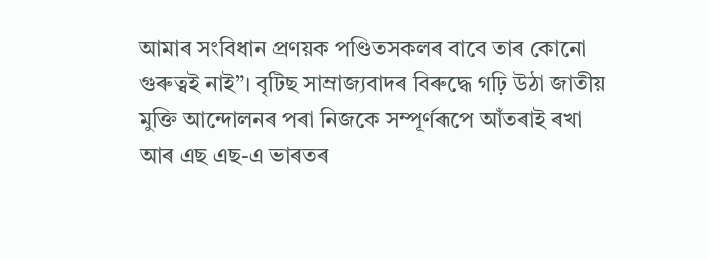আমাৰ সংবিধান প্ৰণয়ক পণ্ডিতসকলৰ বাবে তাৰ কোনো গুৰুত্বই নাই”। বৃটিছ সাম্ৰাজ্যবাদৰ বিৰুদ্ধে গঢ়ি উঠা জাতীয় মুক্তি আন্দোলনৰ পৰা নিজকে সম্পূৰ্ণৰূপে আঁতৰাই ৰখা আৰ এছ এছ-এ ভাৰতৰ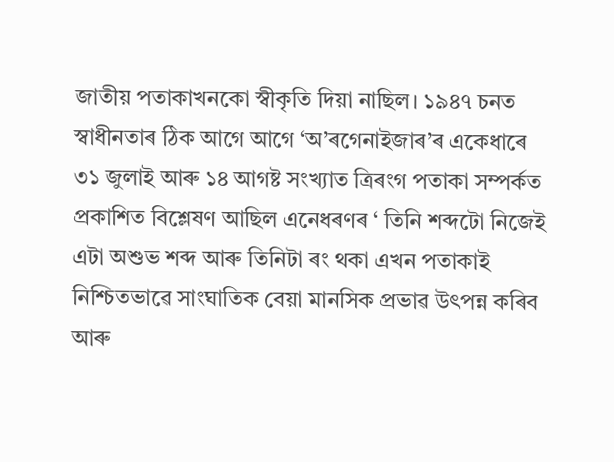জাতীয় পতাকাখনকো স্বীকৃতি দিয়া নাছিল। ১৯৪৭ চনত স্বাধীনতাৰ ঠিক আগে আগে ‘অ’ৰগেনাইজাৰ’ৰ একেধাৰে ৩১ জুলাই আৰু ১৪ আগষ্ট সংখ্যাত ত্ৰিৰংগ পতাকা সম্পৰ্কত প্ৰকাশিত বিশ্লেষণ আছিল এনেধৰণৰ ‘ তিনি শব্দটো নিজেই এটা অশুভ শব্দ আৰু তিনিটা ৰং থকা এখন পতাকাই নিশ্চিতভাৱে সাংঘাতিক বেয়া মানসিক প্ৰভাৱ উৎপন্ন কৰিব আৰু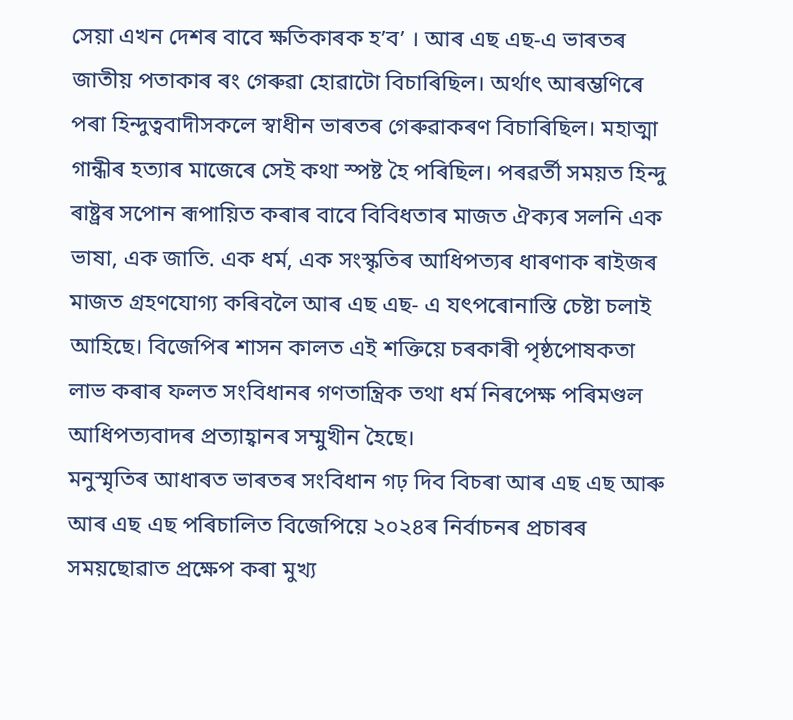সেয়া এখন দেশৰ বাবে ক্ষতিকাৰক হ’ব’ । আৰ এছ এছ-এ ভাৰতৰ জাতীয় পতাকাৰ ৰং গেৰুৱা হোৱাটো বিচাৰিছিল। অৰ্থাৎ আৰম্ভণিৰে পৰা হিন্দুত্ববাদীসকলে স্বাধীন ভাৰতৰ গেৰুৱাকৰণ বিচাৰিছিল। মহাত্মা গান্ধীৰ হত্যাৰ মাজেৰে সেই কথা স্পষ্ট হৈ পৰিছিল। পৰৱৰ্তী সময়ত হিন্দু ৰাষ্ট্ৰৰ সপোন ৰূপায়িত কৰাৰ বাবে বিবিধতাৰ মাজত ঐক্যৰ সলনি এক ভাষা, এক জাতি. এক ধৰ্ম, এক সংস্কৃতিৰ আধিপত্যৰ ধাৰণাক ৰাইজৰ মাজত গ্ৰহণযোগ্য কৰিবলৈ আৰ এছ এছ- এ যৎপৰোনাস্তি চেষ্টা চলাই আহিছে। বিজেপিৰ শাসন কালত এই শক্তিয়ে চৰকাৰী পৃষ্ঠপোষকতা লাভ কৰাৰ ফলত সংবিধানৰ গণতান্ত্ৰিক তথা ধৰ্ম নিৰপেক্ষ পৰিমণ্ডল আধিপত্যবাদৰ প্ৰত্যাহ্বানৰ সম্মুখীন হৈছে।
মনুস্মৃতিৰ আধাৰত ভাৰতৰ সংবিধান গঢ় দিব বিচৰা আৰ এছ এছ আৰু আৰ এছ এছ পৰিচালিত বিজেপিয়ে ২০২৪ৰ নিৰ্বাচনৰ প্ৰচাৰৰ সময়ছোৱাত প্ৰক্ষেপ কৰা মুখ্য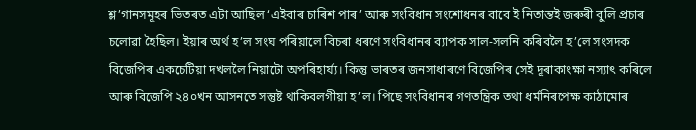শ্ল’গানসমূহৰ ভিতৰত এটা আছিল ‘এইবাৰ চাৰিশ পাৰ’ আৰু সংবিধান সংশোধনৰ বাবে ই নিতান্তই জৰুৰী বুলি প্ৰচাৰ চলোৱা হৈছিল। ইয়াৰ অৰ্থ হ’ল সংঘ পৰিয়ালে বিচৰা ধৰণে সংবিধানৰ ব্যাপক সাল-সলনি কৰিবলৈ হ’লে সংসদক বিজেপিৰ একচেটিয়া দখললৈ নিয়াটো অপৰিহাৰ্য্য। কিন্তু ভাৰতৰ জনসাধাৰণে বিজেপিৰ সেই দূৰাকাংক্ষা নস্যাৎ কৰিলে আৰু বিজেপি ২৪০খন আসনতে সন্তুষ্ট থাকিবলগীয়া হ’ল। পিছে সংবিধানৰ গণতন্ত্ৰিক তথা ধৰ্মনিৰপেক্ষ কাঠামোৰ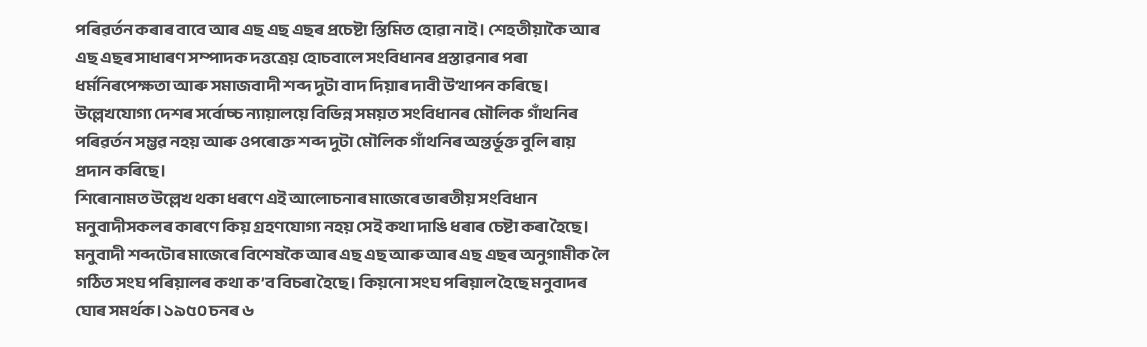পৰিৱৰ্তন কৰাৰ বাবে আৰ এছ এছ এছৰ প্ৰচেষ্টা স্তিমিত হোৱা নাই। শেহতীয়াকৈ আৰ এছ এছৰ সাধাৰণ সম্পাদক দত্তত্ৰেয় হোচবালে সংবিধানৰ প্ৰস্তাৱনাৰ পৰা ধৰ্মনিৰপেক্ষতা আৰু সমাজবাদী শব্দ দুটা বাদ দিয়াৰ দাবী উত্থাপন কৰিছে। উল্লেখযোগ্য দেশৰ সৰ্বোচ্চ ন্যায়ালয়ে বিভিন্ন সময়ত সংবিধানৰ মৌলিক গাঁথনিৰ পৰিৱৰ্তন সম্ভৱ নহয় আৰু ওপৰোক্ত শব্দ দুটা মৌলিক গাঁথনিৰ অন্তৰ্ভূক্ত বুলি ৰায় প্ৰদান কৰিছে।
শিৰোনামত উল্লেখ থকা ধৰণে এই আলোচনাৰ মাজেৰে ভাৰতীয় সংবিধান মনুবাদীসকলৰ কাৰণে কিয় গ্ৰহণযোগ্য নহয় সেই কথা দাঙি ধৰাৰ চেষ্টা কৰা হৈছে। মনুবাদী শব্দটোৰ মাজেৰে বিশেষকৈ আৰ এছ এছ আৰু আৰ এছ এছৰ অনুগামীক লৈ গঠিত সংঘ পৰিয়ালৰ কথা ক’ব বিচৰা হৈছে। কিয়নো সংঘ পৰিয়াল হৈছে মনুবাদৰ ঘোৰ সমৰ্থক। ১৯৫০ চনৰ ৬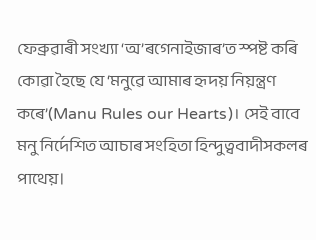ফেব্ৰুৱাৰী সংখ্যা ‘অ’ৰগেনাইজাৰ’ত স্পষ্ট কৰি কোৱা হৈছে যে ‘মনুৱে আমাৰ হৃদয় নিয়ন্ত্ৰণ কৰে’(Manu Rules our Hearts)। সেই বাবে মনু নিৰ্দেশিত আচাৰ সংহিতা হিন্দুত্ববাদীসকলৰ পাথেয়।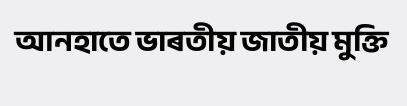আনহাতে ভাৰতীয় জাতীয় মুক্তি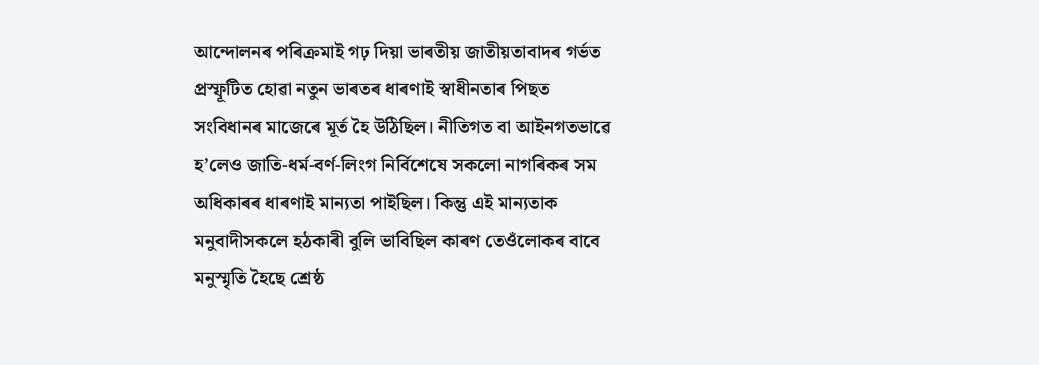আন্দোলনৰ পৰিক্ৰমাই গঢ় দিয়া ভাৰতীয় জাতীয়তাবাদৰ গৰ্ভত প্ৰস্ফূটিত হোৱা নতুন ভাৰতৰ ধাৰণাই স্বাধীনতাৰ পিছত সংবিধানৰ মাজেৰে মূৰ্ত হৈ উঠিছিল। নীতিগত বা আইনগতভাৱে হ’লেও জাতি-ধৰ্ম-বৰ্ণ-লিংগ নিৰ্বিশেষে সকলো নাগৰিকৰ সম অধিকাৰৰ ধাৰণাই মান্যতা পাইছিল। কিন্তু এই মান্যতাক মনুবাদীসকলে হঠকাৰী বুলি ভাবিছিল কাৰণ তেওঁলোকৰ বাবে মনুস্মৃতি হৈছে শ্ৰেষ্ঠ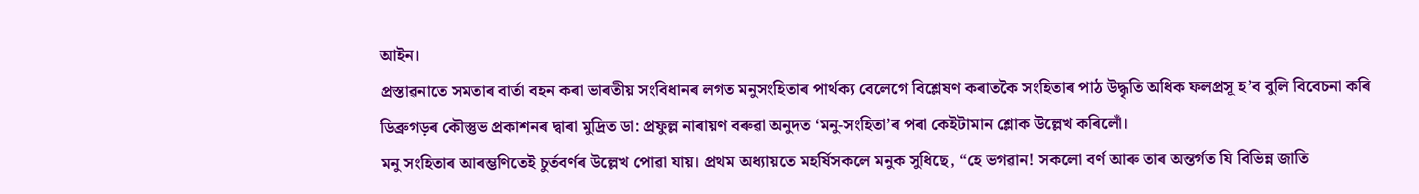আইন।
প্ৰস্তাৱনাতে সমতাৰ বাৰ্তা বহন কৰা ভাৰতীয় সংবিধানৰ লগত মনুসংহিতাৰ পাৰ্থক্য বেলেগে বিশ্লেষণ কৰাতকৈ সংহিতাৰ পাঠ উদ্ধৃতি অধিক ফলপ্ৰসূ হ’ব বুলি বিবেচনা কৰি ডিব্ৰুগড়ৰ কৌস্তুভ প্ৰকাশনৰ দ্বাৰা মুদ্ৰিত ডা: প্ৰফুল্ল নাৰায়ণ বৰুৱা অনুদত ‘মনু-সংহিতা’ৰ পৰা কেইটামান শ্লোক উল্লেখ কৰিলোঁ।
মনু সংহিতাৰ আৰম্ভণিতেই চুৰ্তবৰ্ণৰ উল্লেখ পোৱা যায়। প্ৰথম অধ্যায়তে মহৰ্ষিসকলে মনুক সুধিছে, “হে ভগৱান! সকলো বৰ্ণ আৰু তাৰ অন্তৰ্গত যি বিভিন্ন জাতি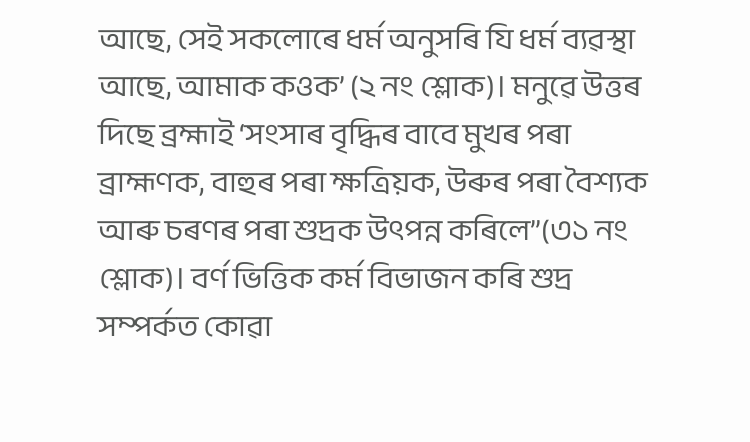আছে, সেই সকলোৰে ধৰ্ম অনুসৰি যি ধৰ্ম ব্যৱস্থা আছে, আমাক কওক’ (২ নং শ্লোক)। মনুৱে উত্তৰ দিছে ব্ৰহ্মাই ‘সংসাৰ বৃদ্ধিৰ বাবে মুখৰ পৰা ব্ৰাহ্মণক, বাহুৰ পৰা ক্ষত্ৰিয়ক, উৰুৰ পৰা বৈশ্যক আৰু চৰণৰ পৰা শুদ্ৰক উৎপন্ন কৰিলে”(৩১ নং শ্লোক)। বৰ্ণ ভিত্তিক কৰ্ম বিভাজন কৰি শুদ্ৰ সম্পৰ্কত কোৱা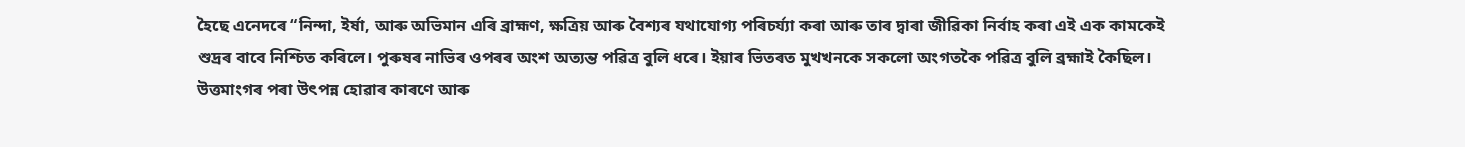হৈছে এনেদৰে “নিন্দা, ইৰ্ষা, আৰু অভিমান এৰি ব্ৰাহ্মণ, ক্ষত্ৰিয় আৰু বৈশ্যৰ যথাযোগ্য পৰিচৰ্য্যা কৰা আৰু তাৰ দ্বাৰা জীৱিকা নিৰ্বাহ কৰা এই এক কামকেই শুদ্ৰৰ বাবে নিশ্চিত কৰিলে। পুৰুষৰ নাভিৰ ওপৰৰ অংশ অত্যন্ত পৱিত্ৰ বুলি ধৰে। ইয়াৰ ভিতৰত মুখখনকে সকলো অংগতকৈ পৱিত্ৰ বুলি ব্ৰহ্মাই কৈছিল। উত্তমাংগৰ পৰা উৎপন্ন হোৱাৰ কাৰণে আৰু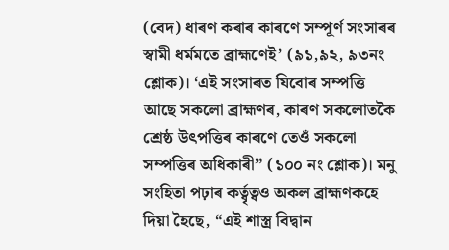(বেদ) ধাৰণ কৰাৰ কাৰণে সম্পূৰ্ণ সংসাৰৰ স্বামী ধৰ্মমতে ব্ৰাহ্মণেই’ (৯১,৯২, ৯৩নং শ্লোক)। ‘এই সংসাৰত যিবোৰ সম্পত্তি আছে সকলো ব্ৰাহ্মণৰ, কাৰণ সকলোতকৈ শ্ৰেষ্ঠ উৎপত্তিৰ কাৰণে তেওঁ সকলো সম্পত্তিৰ অধিকাৰী” (১০০ নং শ্লোক)। মনু সংহিতা পঢ়াৰ কৰ্ত্বৃত্বও অকল ব্ৰাহ্মণকহে দিয়া হৈছে, “এই শাস্ত্ৰ বিদ্বান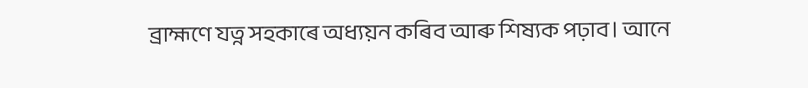ব্ৰাহ্মণে যত্ন সহকাৰে অধ্যয়ন কৰিব আৰু শিষ্যক পঢ়াব। আনে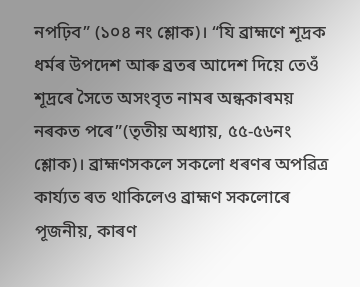নপঢ়িব” (১০৪ নং শ্লোক)। “যি ব্ৰাহ্মণে শূদ্ৰক ধৰ্মৰ উপদেশ আৰু ব্ৰতৰ আদেশ দিয়ে তেওঁ শূদ্ৰৰে সৈতে অসংবৃত নামৰ অন্ধকাৰময় নৰকত পৰে”(তৃতীয় অধ্যায়, ৫৫-৫৬নং শ্লোক)। ব্ৰাহ্মণসকলে সকলো ধৰণৰ অপৱিত্ৰ কাৰ্য্যত ৰত থাকিলেও ব্ৰাহ্মণ সকলোৰে পূজনীয়, কাৰণ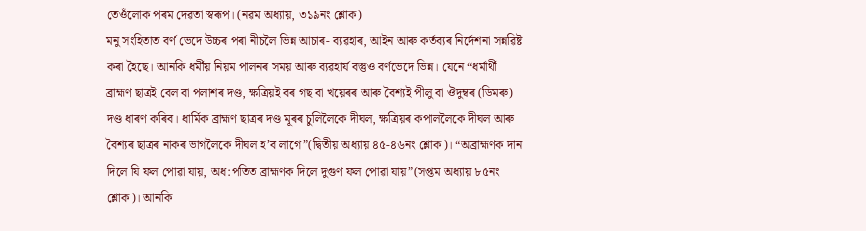তেওঁলোক পৰম দেৱতা স্বৰূপ। (নৱম অধ্যায়, ৩১৯নং শ্লোক)
মনু সংহিতাত বৰ্ণ ভেদে উচ্চৰ পৰা নীচলৈ ভিন্ন আচাৰ- ব্যৱহাৰ, আইন আৰু কৰ্তব্যৰ নিৰ্দেশনা সন্নৱিষ্ট কৰা হৈছে। আনকি ধৰ্মীয় নিয়ম পালনৰ সময় আৰু ব্যৱহাৰ্য বস্তুও বৰ্ণভেদে ভিন্ন। যেনে “ধৰ্মাৰ্থী ব্ৰাহ্মণ ছাত্ৰই বেল বা পলাশৰ দণ্ড, ক্ষত্ৰিয়ই বৰ গছ বা খয়েৰৰ আৰু বৈশ্যই পীলু বা ঔদুম্বৰ (ডিমৰু) দণ্ড ধাৰণ কৰিব। ধাৰ্মিক ব্ৰাহ্মণ ছাত্ৰৰ দণ্ড মূৰৰ চুলিলৈকে দীঘল, ক্ষত্ৰিয়ৰ কপাললৈকে দীঘল আৰু বৈশ্যৰ ছাত্ৰৰ নাকৰ ভাগলৈকে দীঘল হ’ব লাগে”(দ্বিতীয় অধ্যায় ৪৫-৪৬নং শ্লোক)। “অব্ৰাহ্মণক দান দিলে যি ফল পোৱা যায়, অধ:পতিত ব্ৰাহ্মণক দিলে দুগুণ ফল পোৱা যায়”(সপ্তম অধ্যায় ৮৫নং শ্লোক)। আনকি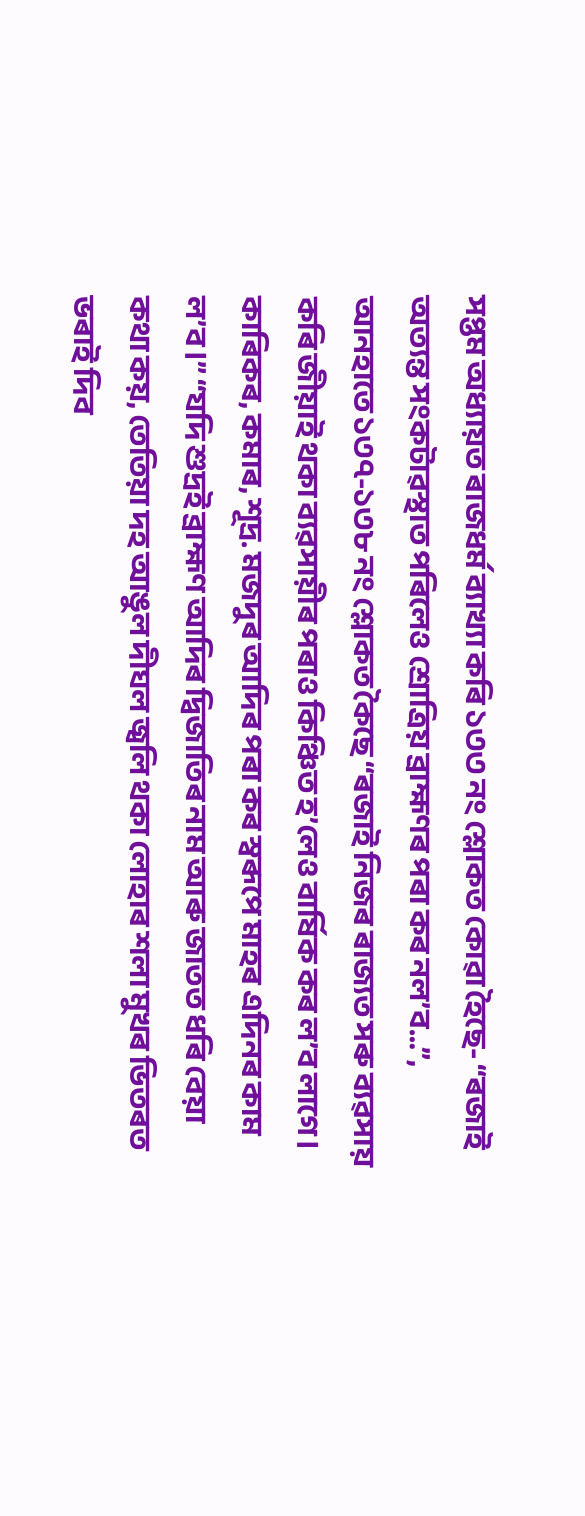সপ্তম অধ্যায়ত ৰাজধৰ্ম ব্যাখ্যা কৰি ১৩৩ নং শ্লোকত কোৱা হৈছে- “ৰজাই অত্যন্ত সংকটাৱস্থাত পৰিলেও শ্ৰোত্ৰিয় ব্ৰাহ্মণৰ পৰা কৰ নল’ব…”, আনহাতে ১৩৭-১৩৮ নং শ্লোকত কৈছে “ৰজাই নিজৰ ৰাজ্যত সৰু ব্যৱসায় কৰি জীয়াই থকা ব্যৱসায়ীৰ পৰাও কিঞ্চিত হ’লেও বাৰ্ষিক কৰ ল’ব লাগে। কাৰিকৰ, কমাৰ, শূদ্ৰ. মজদুৰ আদিৰ পৰা কৰ স্বৰূপে মাহৰ এদিনৰ কাম ল’ব।” “যদি শুদ্ৰই ব্ৰাহ্মণ আদিৰ দ্বিজাতিৰ নাম আৰু জাতত ধৰি বেয়া কথা কয়, তেতিয়া দহ আঙুল দীঘল জ্বলি থকা লোহাৰ শলা মুখৰ ভিতৰত ভৰাই দিব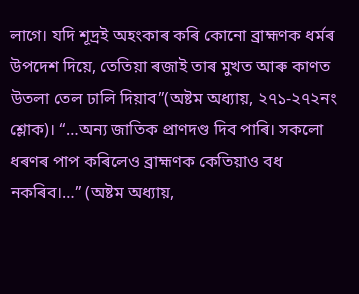লাগে। যদি শূদ্ৰই অহংকাৰ কৰি কোনো ব্ৰাহ্মণক ধৰ্মৰ উপদেশ দিয়ে, তেতিয়া ৰজাই তাৰ মুখত আৰু কাণত উতলা তেল ঢালি দিয়াব”(অষ্টম অধ্যায়, ২৭১-২৭২নং শ্লোক)। “…অন্য জাতিক প্ৰাণদণ্ড দিব পাৰি। সকলো ধৰণৰ পাপ কৰিলেও ব্ৰাহ্মণক কেতিয়াও বধ নকৰিব।…” (অষ্টম অধ্যায়,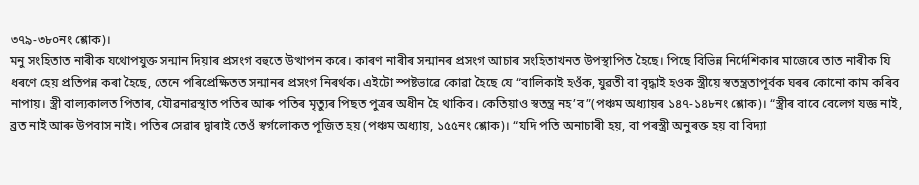৩৭৯-৩৮০নং শ্লোক)।
মনু সংহিতাত নাৰীক যথোপযুক্ত সন্মান দিয়াৰ প্ৰসংগ বহুতে উত্থাপন কৰে। কাৰণ নাৰীৰ সন্মানৰ প্ৰসংগ আচাৰ সংহিতাখনত উপস্থাপিত হৈছে। পিছে বিভিন্ন নিৰ্দেশিকাৰ মাজেৰে তাত নাৰীক যি ধৰণে হেয় প্ৰতিপন্ন কৰা হৈছে, তেনে পৰিপ্ৰেক্ষিতত সন্মানৰ প্ৰসংগ নিৰৰ্থক। এইটো স্পষ্টভাৱে কোৱা হৈছে যে “বালিকাই হওঁক, যুৱতী বা বৃদ্ধাই হওক স্ত্ৰীয়ে স্বতন্ত্ৰতাপূৰ্বক ঘৰৰ কোনো কাম কৰিব নাপায়। স্ত্ৰী বাল্যকালত পিতাৰ, যৌৱনাৱস্থাত পতিৰ আৰু পতিৰ মৃত্যুৰ পিছত পুত্ৰৰ অধীন হৈ থাকিব। কেতিয়াও স্বতন্ত্ৰ নহ’ব”(পঞ্চম অধ্যায়ৰ ১৪৭-১৪৮নং শ্লোক)। “স্ত্ৰীৰ বাবে বেলেগ যজ্ঞ নাই, ব্ৰত নাই আৰু উপবাস নাই। পতিৰ সেৱাৰ দ্বাৰাই তেওঁ স্বৰ্গলোকত পূজিত হয় (পঞ্চম অধ্যায়, ১৫৫নং শ্লোক)। “যদি পতি অনাচাৰী হয়, বা পৰস্ত্ৰী অনুৰক্ত হয় বা বিদ্যা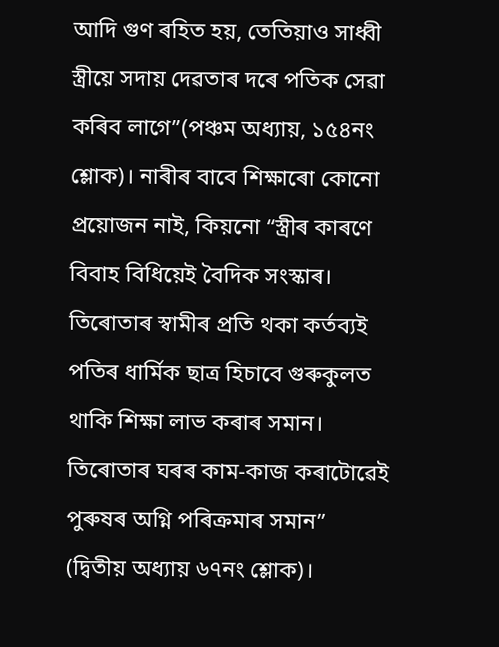আদি গুণ ৰহিত হয়, তেতিয়াও সাধ্বী স্ত্ৰীয়ে সদায় দেৱতাৰ দৰে পতিক সেৱা কৰিব লাগে”(পঞ্চম অধ্যায়, ১৫৪নং শ্লোক)। নাৰীৰ বাবে শিক্ষাৰো কোনো প্ৰয়োজন নাই, কিয়নো “স্ত্ৰীৰ কাৰণে বিবাহ বিধিয়েই বৈদিক সংস্কাৰ। তিৰোতাৰ স্বামীৰ প্ৰতি থকা কৰ্তব্যই পতিৰ ধাৰ্মিক ছাত্ৰ হিচাবে গুৰুকুলত থাকি শিক্ষা লাভ কৰাৰ সমান। তিৰোতাৰ ঘৰৰ কাম-কাজ কৰাটোৱেই পুৰুষৰ অগ্নি পৰিক্ৰমাৰ সমান” (দ্বিতীয় অধ্যায় ৬৭নং শ্লোক)।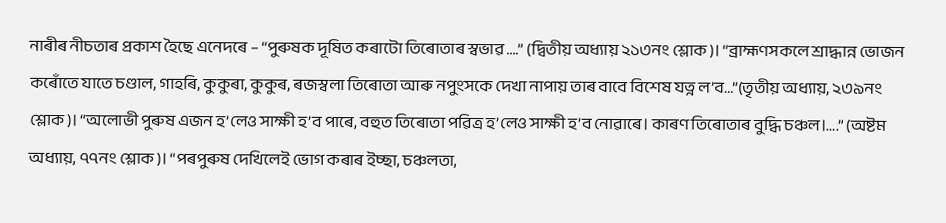নাৰীৰ নীচতাৰ প্ৰকাশ হৈছে এনেদৰে – “পুৰুষক দূষিত কৰাটো তিৰোতাৰ স্বভাৱ ….” (দ্বিতীয় অধ্যায় ২১৩নং শ্লোক)। “ব্ৰাহ্মণসকলে শ্ৰাদ্ধান্ন ভোজন কৰোঁতে যাতে চণ্ডাল, গাহৰি, কুকুৰা, কুকুৰ, ৰজস্বলা তিৰোতা আৰু নপুংসকে দেখা নাপায় তাৰ বাবে বিশেষ যত্ন ল’ব…”(তৃতীয় অধ্যায়, ২৩৯নং শ্লোক)। “অলোভী পুৰুষ এজন হ’লেও সাক্ষী হ’ব পাৰে, বহুত তিৰোতা পৱিত্ৰ হ’লেও সাক্ষী হ’ব নোৱাৰে। কাৰণ তিৰোতাৰ বুদ্ধি চঞ্চল।….” (অষ্টম অধ্যায়, ৭৭নং শ্লোক)। “পৰপুৰুষ দেখিলেই ভোগ কৰাৰ ইচ্ছা, চঞ্চলতা,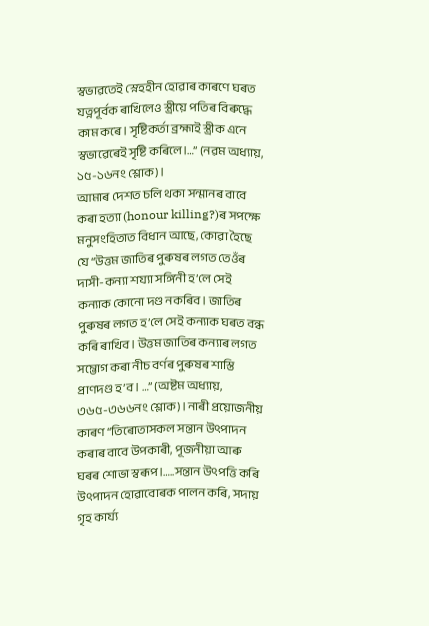স্বভাৱতেই স্নেহহীন হোৱাৰ কাৰণে ঘৰত যত্নপূৰ্বক ৰাখিলেও স্ত্ৰীয়ে পতিৰ বিৰুদ্ধে কাম কৰে। সৃষ্টিকৰ্তা ব্ৰহ্মাই স্ত্ৰীক এনে স্বভাৱেৰেই সৃষ্টি কৰিলে।…” (নৱম অধ্যায়, ১৫-১৬নং শ্লোক)।
আমাৰ দেশত চলি থকা সন্মানৰ বাবে কৰা হত্যা (honour killing?)ৰ সপক্ষে মনুসংহিতাত বিধান আছে, কোৱা হৈছে যে “উত্তম জাতিৰ পুৰুষৰ লগত তেওঁৰ দাসী-কন্যা শয্যা সঙ্গিনী হ’লে সেই কন্যাক কোনো দণ্ড নকৰিব। জাতিৰ পুৰুষৰ লগত হ’লে সেই কন্যাক ঘৰত বন্ধ কৰি ৰাখিব। উত্তম জাতিৰ কন্যাৰ লগত সম্ভোগ কৰা নীচ বৰ্ণৰ পুৰুষৰ শাস্তি প্ৰাণদণ্ড হ’ব। …” (অষ্টম অধ্যায়, ৩৬৫-৩৬৬নং শ্লোক)। নাৰী প্ৰয়োজনীয় কাৰণ “তিৰোতাসকল সন্তান উৎপাদন কৰাৰ বাবে উপকাৰী, পূজনীয়া আৰু ঘৰৰ শোভা স্বৰূপ।…..সন্তান উৎপত্তি কৰি উৎপাদন হোৱাবোৰক পালন কৰি, সদায় গৃহ কাৰ্য্য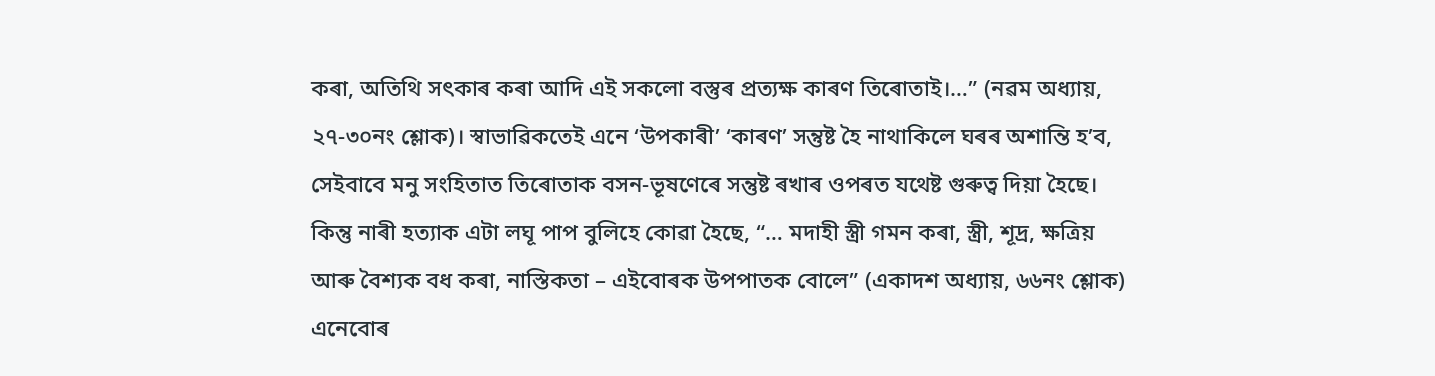কৰা, অতিথি সৎকাৰ কৰা আদি এই সকলো বস্তুৰ প্ৰত্যক্ষ কাৰণ তিৰোতাই।…” (নৱম অধ্যায়, ২৭-৩০নং শ্লোক)। স্বাভাৱিকতেই এনে ‘উপকাৰী’ ‘কাৰণ’ সন্তুষ্ট হৈ নাথাকিলে ঘৰৰ অশান্তি হ’ব, সেইবাবে মনু সংহিতাত তিৰোতাক বসন-ভূষণেৰে সন্তুষ্ট ৰখাৰ ওপৰত যথেষ্ট গুৰুত্ব দিয়া হৈছে। কিন্তু নাৰী হত্যাক এটা লঘূ পাপ বুলিহে কোৱা হৈছে, “… মদাহী স্ত্ৰী গমন কৰা, স্ত্ৰী, শূদ্ৰ, ক্ষত্ৰিয় আৰু বৈশ্যক বধ কৰা, নাস্তিকতা – এইবোৰক উপপাতক বোলে” (একাদশ অধ্যায়, ৬৬নং শ্লোক) এনেবোৰ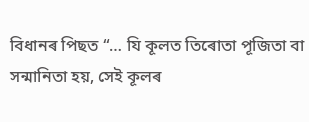বিধানৰ পিছত “… যি কূলত তিৰোতা পূজিতা বা সন্মানিতা হয়, সেই কূলৰ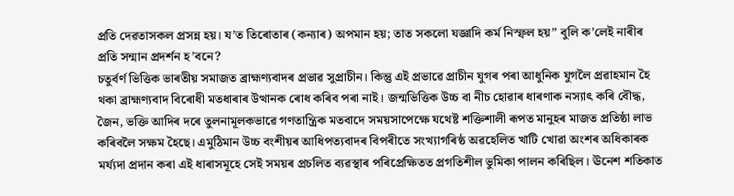প্ৰতি দেৱতাসকল প্ৰসন্ন হয়। য’ত তিৰোতাৰ (কন্যাৰ) অপমান হয়; তাত সকলো যজ্ঞাদি কৰ্ম নিস্ফল হয়” বুলি ক’লেই নাৰীৰ প্ৰতি সন্মান প্ৰদৰ্শন হ’বনে?
চতুৰ্বৰ্ণ ভিত্তিক ভাৰতীয় সমাজত ব্ৰাহ্মণ্যবাদৰ প্ৰভাৱ সুপ্ৰাচীন। কিন্তু এই প্ৰভাৱে প্ৰাচীন যুগৰ পৰা আধুনিক যুগলৈ প্ৰৱাহমান হৈ থকা ব্ৰাহ্মণ্যবাদ বিৰোধী মতধাৰাৰ উত্থানক ৰোধ কৰিব পৰা নাই। জন্মভিত্তিক উচ্চ বা নীচ হোৱাৰ ধাৰণাক নস্যাৎ কৰি বৌদ্ধ, জৈন, ভক্তি আদিৰ দৰে তুলনামূলকভাৱে গণতান্ত্ৰিক মতবাদে সময়সাপেক্ষে যথেষ্ট শক্তিশালী ৰূপত মানুহৰ মাজত প্ৰতিষ্ঠা লাভ কৰিবলৈ সক্ষম হৈছে। এমুঠিমান উচ্চ বংশীয়ৰ আধিপত্যবাদৰ বিপৰীতে সংখ্যাগৰিষ্ঠ অৱহেলিত খাটি খোৱা অংশৰ অধিকাৰক মৰ্য্যদা প্ৰদান কৰা এই ধাৰাসমূহে সেই সময়ৰ প্ৰচলিত ব্যৱস্থাৰ পৰিপ্ৰেক্ষিতত প্ৰগতিশীল ভুমিকা পালন কৰিছিল। ঊনেশ শতিকাত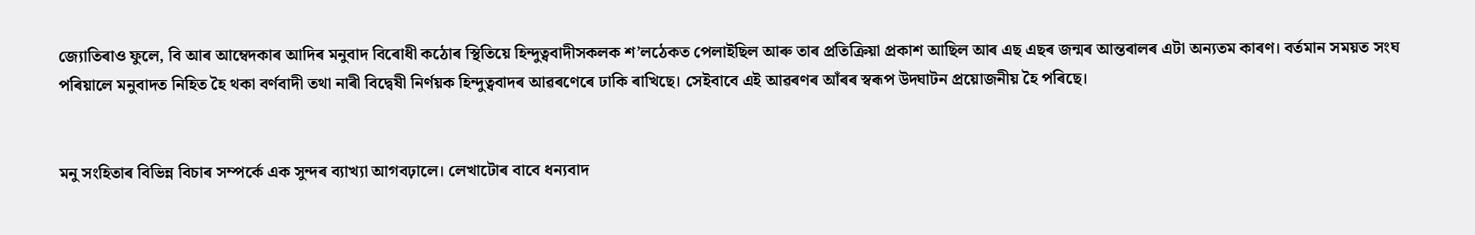জ্যোতিৰাও ফুলে, বি আৰ আম্বেদকাৰ আদিৰ মনুবাদ বিৰোধী কঠোৰ স্থিতিয়ে হিন্দুত্ববাদীসকলক শ’লঠেকত পেলাইছিল আৰু তাৰ প্ৰতিক্ৰিয়া প্ৰকাশ আছিল আৰ এছ এছৰ জন্মৰ আন্তৰালৰ এটা অন্যতম কাৰণ। বৰ্তমান সময়ত সংঘ পৰিয়ালে মনুবাদত নিহিত হৈ থকা বৰ্ণবাদী তথা নাৰী বিদ্বেষী নিৰ্ণয়ক হিন্দুত্ববাদৰ আৱৰণেৰে ঢাকি ৰাখিছে। সেইবাবে এই আৱৰণৰ আঁৰৰ স্বৰূপ উদ্ঘাটন প্ৰয়োজনীয় হৈ পৰিছে।


মনু সংহিতাৰ বিভিন্ন বিচাৰ সম্পৰ্কে এক সুন্দৰ ব্যাখ্যা আগবঢ়ালে। লেখাটোৰ বাবে ধন্যবাদ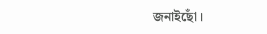জনাইছোঁ।